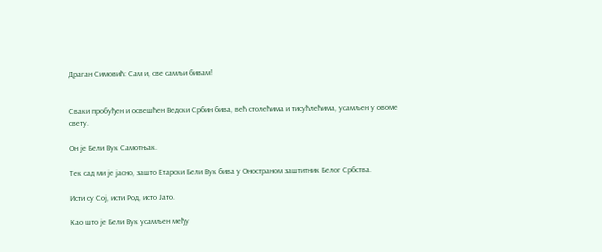Драган Симовић: Сам и, све самљи бивам!


Сваки пробуђен и освешћен Ведски Србин бива, већ столећима и тисућлећима, усамљен у овоме свету.

Он је Бели Вук Самотњак.

Тек сад ми је јасно, зашто Етарски Бели Вук бива у Оностраном заштитник Белог Србства.

Исти су Сој, исти Род, исто Јато.

Као што је Бели Вук усамљен међу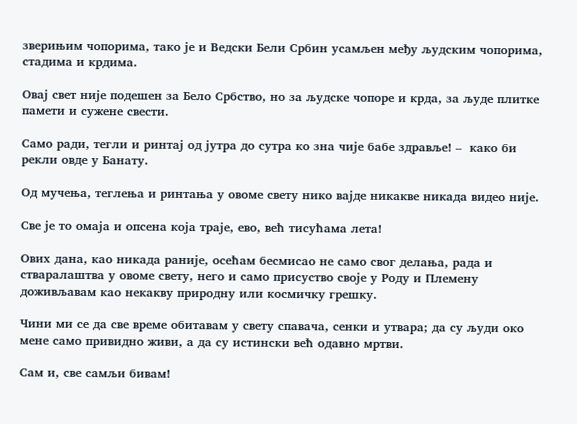зверињим чопорима, тако је и Ведски Бели Србин усамљен међу људским чопорима, стадима и крдима.

Овај свет није подешен за Бело Србство, но за људске чопоре и крда, за људе плитке памети и сужене свести.

Само ради, тегли и ринтај од јутра до сутра ко зна чије бабе здравље! –  како би рекли овде у Банату.

Од мучења, теглења и ринтања у овоме свету нико вајде никакве никада видео није.

Све је то омаја и опсена која траје, ево, већ тисућама лета!

Ових дана, као никада раније, осећам бесмисао не само свог делања, рада и стваралаштва у овоме свету, него и само присуство своје у Роду и Племену доживљавам као некакву природну или космичку грешку.

Чини ми се да све време обитавам у свету спавача, сенки и утвара; да су људи око мене само привидно живи, а да су истински већ одавно мртви.

Сам и, све самљи бивам!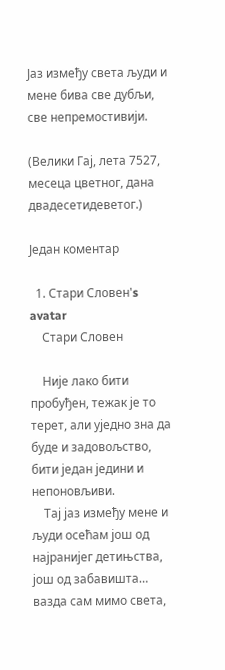Јаз између света људи и мене бива све дубљи, све непремостивији.

(Велики Гај, лета 7527, месеца цветног, дана двадесетидеветог.)

Један коментар

  1. Стари Словен's avatar
    Стари Словен

    Није лако бити пробуђен, тежак је то терет, али уједно зна да буде и задовољство, бити један једини и непоновљиви.
    Тај јаз између мене и људи осећам још од најранијег детињства, још од забавишта… вазда сам мимо света,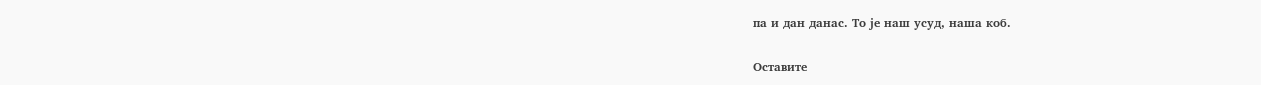па и дан данас. То је наш усуд, наша коб.

Оставите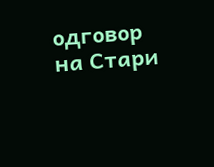одговор на Стари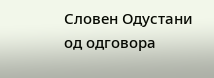Словен Одустани од одговора